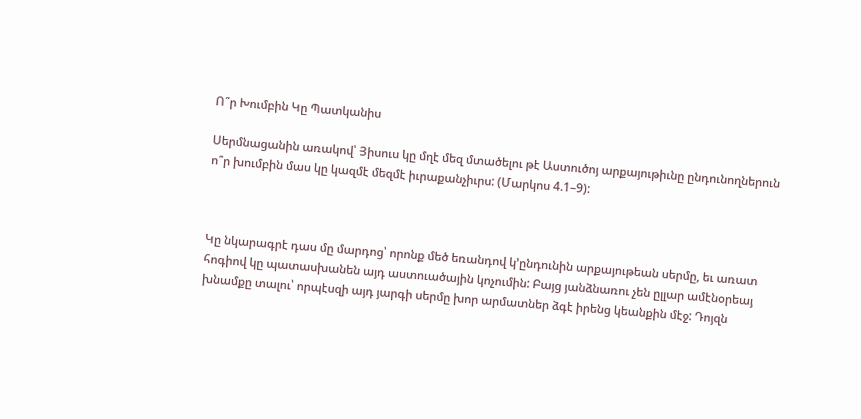Ո՞ր Խումբին Կը Պատկանիս

Սերմնացանին առակով՝ Յիսուս կը մղէ մեզ մտածելու թէ Աստուծոյ արքայութիւնը ընդունողներուն ո՞ր խումբին մաս կը կազմէ մեզմէ իւրաքանչիւրս: (Մարկոս 4.1–9):



Կը նկարագրէ դաս մը մարդոց՝ որոնք մեծ եռանդով կ’ընդունին արքայութեան սերմը, եւ առատ հոգիով կը պատասխանեն այդ աստուածային կոչումին: Բայց յանձնառու չեն ըլլար ամէնօրեայ խնամքը տալու՝ որպէսզի այդ յարգի սերմը խոր արմատներ ձգէ իրենց կեանքին մէջ: Դոյզն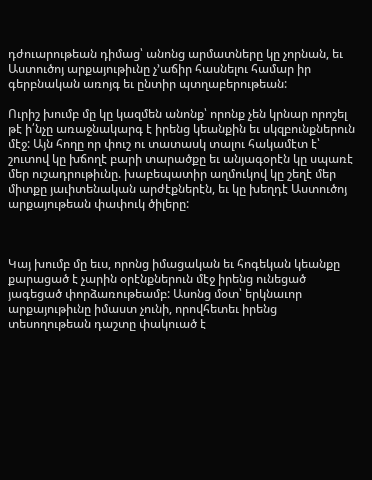դժուարութեան դիմաց՝ անոնց արմատները կը չորնան, եւ Աստուծոյ արքայութիւնը չ’աճիր հասնելու համար իր գերբնական առոյգ եւ ընտիր պտղաբերութեան:

Ուրիշ խումբ մը կը կազմեն անոնք՝ որոնք չեն կրնար որոշել թէ ի՛նչը առաջնակարգ է իրենց կեանքին եւ սկզբունքներուն մէջ: Այն հողը որ փուշ ու տատասկ տալու հակամէտ է՝ շուտով կը խճողէ բարի տարածքը եւ անյագօրէն կը սպառէ մեր ուշադրութիւնը. խաբեպատիր աղմուկով կը շեղէ մեր միտքը յաւիտենական արժէքներէն, եւ կը խեղդէ Աստուծոյ արքայութեան փափուկ ծիլերը:



Կայ խումբ մը եւս, որոնց իմացական եւ հոգեկան կեանքը քարացած է չարին օրէնքներուն մէջ իրենց ունեցած յագեցած փորձառութեամբ: Ասոնց մօտ՝ երկնաւոր արքայութիւնը իմաստ չունի, որովհետեւ իրենց տեսողութեան դաշտը փակուած է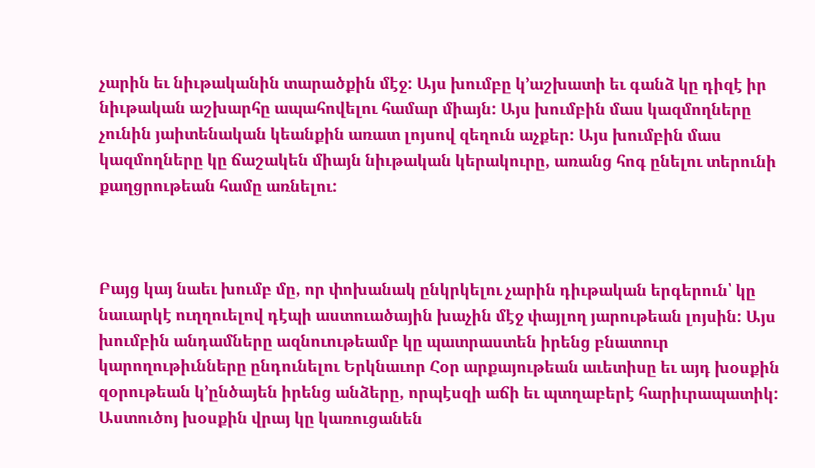չարին եւ նիւթականին տարածքին մէջ: Այս խումբը կ’աշխատի եւ գանձ կը դիզէ իր նիւթական աշխարհը ապահովելու համար միայն: Այս խումբին մաս կազմողները չունին յաիտենական կեանքին առատ լոյսով զեղուն աչքեր: Այս խումբին մաս կազմողները կը ճաշակեն միայն նիւթական կերակուրը, առանց հոգ ընելու տերունի քաղցրութեան համը առնելու:



Բայց կայ նաեւ խումբ մը, որ փոխանակ ընկրկելու չարին դիւթական երգերուն՝ կը նաւարկէ ուղղուելով դէպի աստուածային խաչին մէջ փայլող յարութեան լոյսին: Այս խումբին անդամները ազնուութեամբ կը պատրաստեն իրենց բնատուր կարողութիւնները ընդունելու Երկնաւոր Հօր արքայութեան աւետիսը եւ այդ խօսքին զօրութեան կ’ընծայեն իրենց անձերը, որպէսզի աճի եւ պտղաբերէ հարիւրապատիկ: Աստուծոյ խօսքին վրայ կը կառուցանեն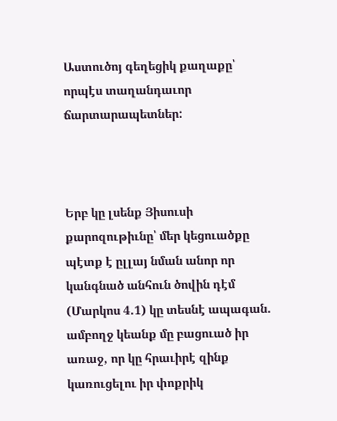Աստուծոյ գեղեցիկ քաղաքը՝ որպէս տաղանդաւոր ճարտարապետներ:



Երբ կը լսենք Յիսուսի քարոզութիւնը՝ մեր կեցուածքը պէտք է ըլլայ նման անոր որ կանգնած անհուն ծովին դէմ (Մարկոս 4.1) կը տեսնէ ապագան. ամբողջ կեանք մը բացուած իր առաջ, որ կը հրաւիրէ զինք կառուցելու իր փոքրիկ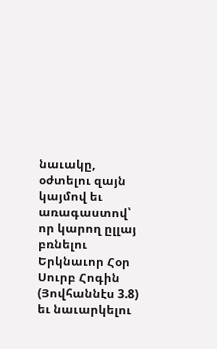նաւակը, օժտելու զայն կայմով եւ առագաստով՝ որ կարող ըլլայ բռնելու Երկնաւոր Հօր Սուրբ Հոգին (Յովհաննէս 3.8) եւ նաւարկելու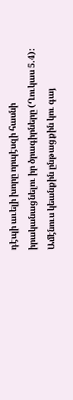դէպի աւելի խորը որպէսզի հասնի իրականացնելու իր ծրագիրները (Ղուկաս 5.4): Ամէնուս կեանքին ընթացքին կու գայ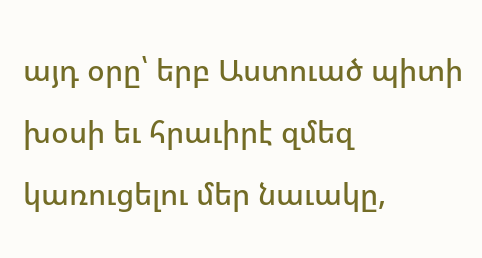այդ օրը՝ երբ Աստուած պիտի խօսի եւ հրաւիրէ զմեզ կառուցելու մեր նաւակը,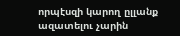որպէսզի կարող ըլլանք ազատելու չարին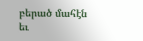բերած մահէն եւ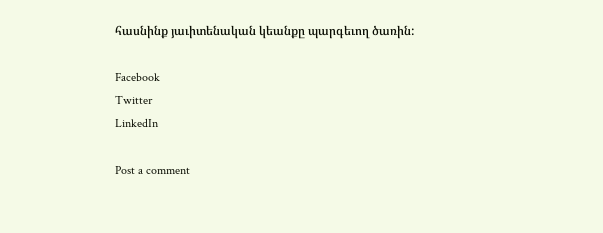հասնինք յաւիտենական կեանքը պարգեւող ծառին:

Facebook
Twitter
LinkedIn

Post a comment